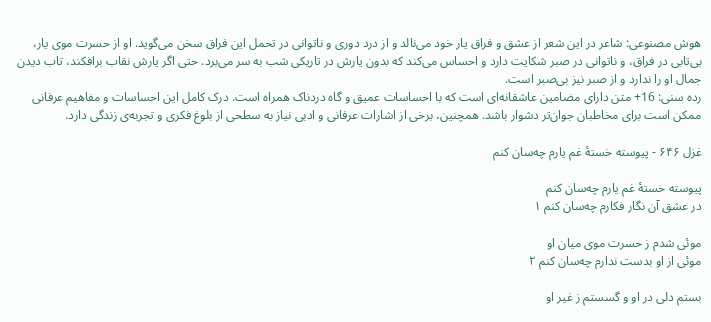هوش مصنوعی: شاعر در این شعر از عشق و فراق یار خود می‌نالد و از درد دوری و ناتوانی در تحمل این فراق سخن می‌گوید. او از حسرت موی یار، بی‌تابی در فراق، و ناتوانی در صبر شکایت دارد و احساس می‌کند که بدون یارش در تاریکی شب به سر می‌برد. حتی اگر یارش نقاب برافکند، تاب دیدن جمال او را ندارد و از صبر نیز بی‌صبر است.
رده سنی: 16+ متن دارای مضامین عاشقانه‌ای است که با احساسات عمیق و گاه دردناک همراه است. درک کامل این احساسات و مفاهیم عرفانی ممکن است برای مخاطبان جوان‌تر دشوار باشد. همچنین، برخی از اشارات عرفانی و ادبی نیاز به سطحی از بلوغ فکری و تجربه‌ی زندگی دارد.

غزل ۶۴۶ - پیوسته خستهٔ غم یارم چه‌سان کنم

پیوسته خستهٔ غم یارم چه‌سان کنم
در عشق آن نگار فکارم چه‌سان کنم ۱

موئی شدم ز حسرت موی میان او
موئی از او بدست ندارم چه‌سان کنم ۲

بستم دلی در او و گسستم ز غیر او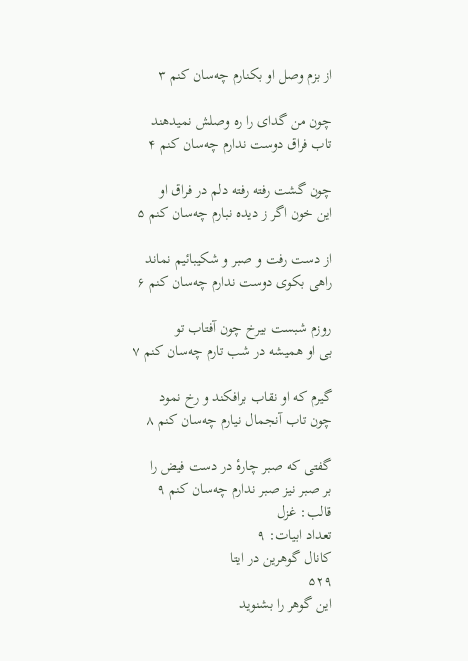از بزم وصل او بکنارم چه‌سان کنم ۳

چون من گدای را ره وصلش نمیدهند
تاب فراق دوست ندارم چه‌سان کنم ۴

چون گشت رفته رفته دلم در فراق او
این خون اگر ز دیده نبارم چه‌سان کنم ۵

از دست رفت و صبر و شکیبائیم نماند
راهی بکوی دوست ندارم چه‌سان کنم ۶

روزم شبست بیرخ چون آفتاب تو
بی او همیشه در شب تارم چه‌سان کنم ۷

گیرم که او نقاب برافکند و رخ نمود
چون تاب آنجمال نیارم چه‌سان کنم ۸

گفتی که صبر چارهٔ در دست فیض را
بر صبر نیز صبر ندارم چه‌سان کنم ۹
قالب: غزل
تعداد ابیات: ۹
کانال گوهرین در ایتا
۵۲۹
این گوهر را بشنوید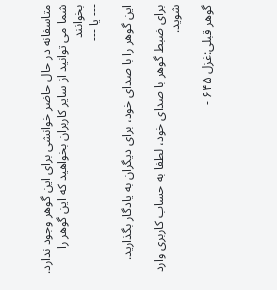متاسفانه در حال حاضر خوانشی برای این گوهر وجود ندارد. شما می توانید از سایر کاربران بخواهید که این گوهر را بخوانند
--- یا ---

این گوهر را با صدای خود، برای دیگران به یادگار بگذارید.

برای ضبط گوهر با صدای خود، لطفا به حساب کاربری وارد شوید.

گوهر قبلی:غزل ۶۴۵ -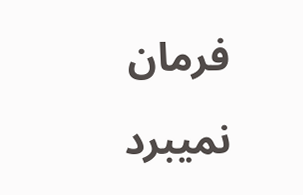فرمان نمیبرد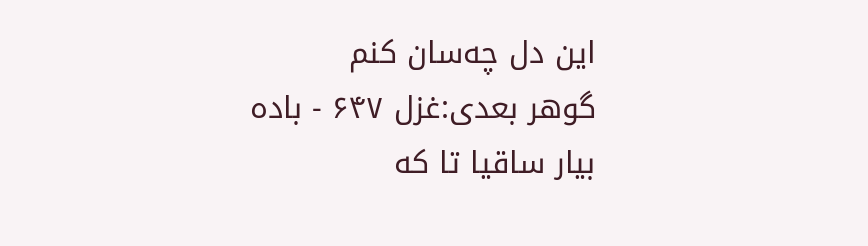این دل چه‌سان کنم
گوهر بعدی:غزل ۶۴۷ - باده بیار ساقیا تا که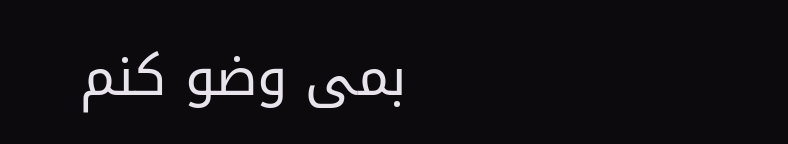بمی وضو کنم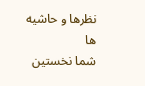نظرها و حاشیه ها
شما نخستین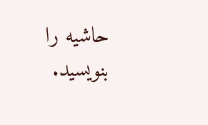حاشیه را بنویسید.